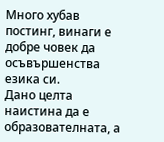Много хубав постинг, винаги е добре човек да осъвършенства езика си.
Дано целта наистина да е образователната, а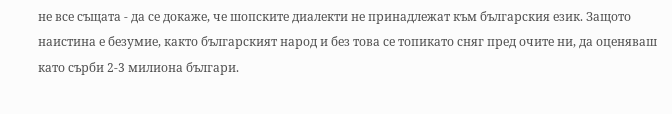не все същата - да се докаже, че шопските диалекти не принадлежат към българския език. Защото наистина е безумие, както българският народ и без това се топикато сняг пред очите ни, да оценяваш като сърби 2-3 милиона българи.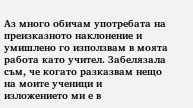Аз много обичам употребата на преизказното наклонение и умишлено го използвам в моята работа като учител. Забелязала съм, че когато разказвам нещо на моите ученици и изложението ми е в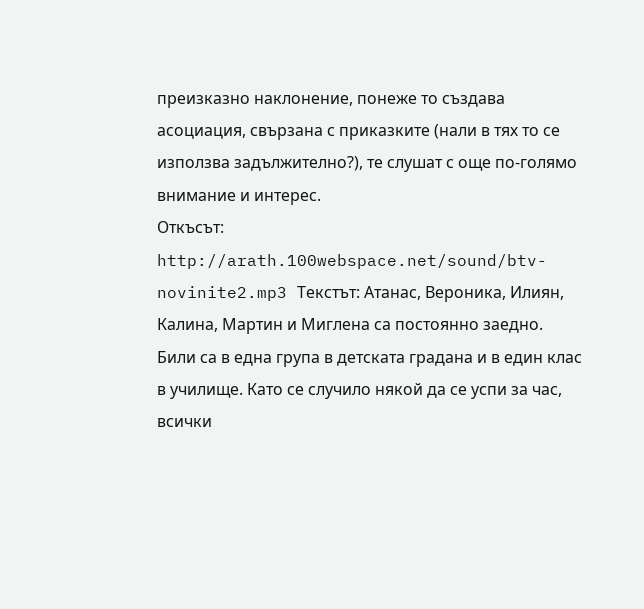преизказно наклонение, понеже то създава асоциация, свързана с приказките (нали в тях то се използва задължително?), те слушат с още по-голямо внимание и интерес.
Откъсът: http://arath.100webspace.net/sound/btv-novinite2.mp3 Текстът: Атанас, Вероника, Илиян, Калина, Мартин и Миглена са постоянно заедно. Били са в една група в детската градана и в един клас в училище. Като се случило някой да се успи за час, всички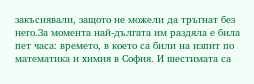закъснявали, защото не можели да тръгнат без него.За момента най-дългата им раздяла е била пет часа: времето, в което са били на изпит по математика и химия в София. И шестимата са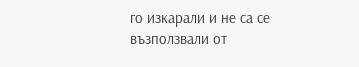го изкарали и не са се възползвали от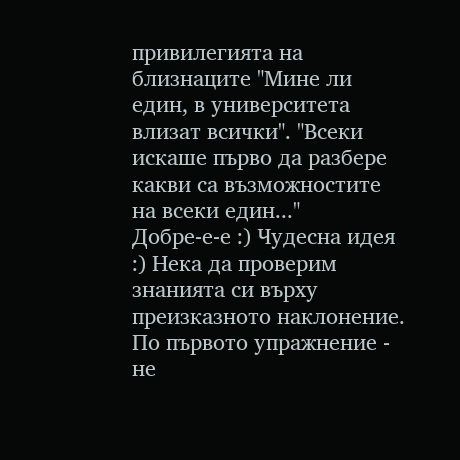привилегията на близнаците "Мине ли един, в университета влизат всички". "Всеки искаше първо да разбере какви са възможностите на всеки един..."
Добре-е-е :) Чудесна идея :) Нека да проверим знанията си върху преизказното наклонение.
По първото упражнение - не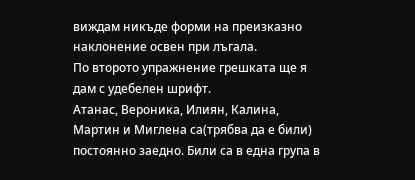виждам никъде форми на преизказно наклонение освен при лъгала.
По второто упражнение грешката ще я дам с удебелен шрифт.
Атанас, Вероника, Илиян, Калина, Мартин и Миглена са(трябва да е били) постоянно заедно. Били са в една група в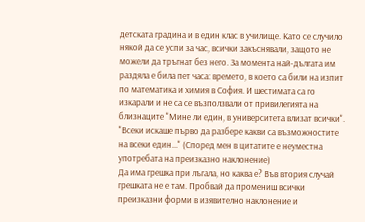детската градина и в един клас в училище. Като се случило някой да се успи за час, всички закъснявали, защото не можели да тръгнат без него. За момента най-дългата им раздяла е била пет часа: времето, в което са били на изпит по математика и химия в София. И шестимата са го изкарали и не са се възползвали от привилегията на близнаците "Мине ли един, в университета влизат всички". "Всеки искаше първо да разбере какви са възможностите на всеки един..." (Според мен в цитатите е неуместна употребата на преизказно наклонение)
Да има грешка при лъгала, но каква е? Във втория случай грешката не е там. Пробвай да промениш всички преизказни форми в изявително наклонение и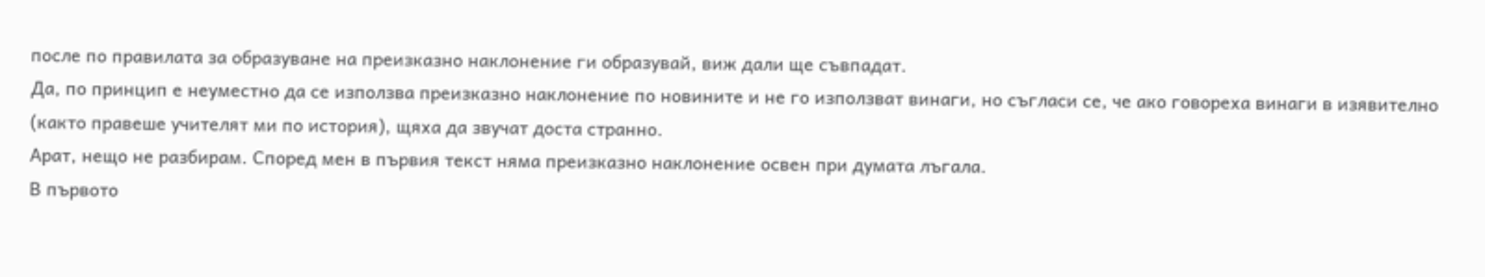после по правилата за образуване на преизказно наклонение ги образувай, виж дали ще съвпадат.
Да, по принцип е неуместно да се използва преизказно наклонение по новините и не го използват винаги, но съгласи се, че ако говореха винаги в изявително (както правеше учителят ми по история), щяха да звучат доста странно.
Арат, нещо не разбирам. Според мен в първия текст няма преизказно наклонение освен при думата лъгала.
В първото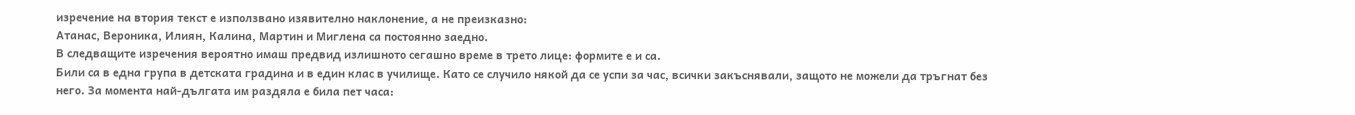изречение на втория текст е използвано изявително наклонение, а не преизказно:
Атанас, Вероника, Илиян, Калина, Мартин и Миглена са постоянно заедно.
В следващите изречения вероятно имаш предвид излишното сегашно време в трето лице: формите е и са.
Били са в една група в детската градина и в един клас в училище. Като се случило някой да се успи за час, всички закъснявали, защото не можели да тръгнат без него. За момента най-дългата им раздяла е била пет часа: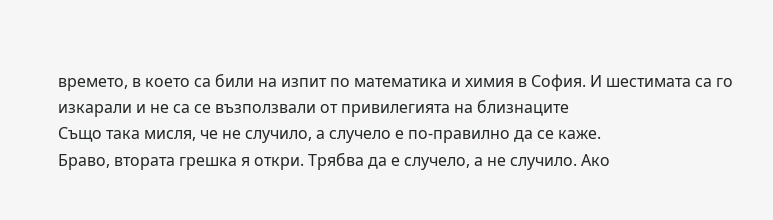времето, в което са били на изпит по математика и химия в София. И шестимата са го изкарали и не са се възползвали от привилегията на близнаците
Също така мисля, че не случило, а случело е по-правилно да се каже.
Браво, втората грешка я откри. Трябва да е случело, а не случило. Ако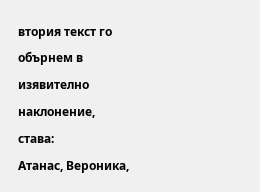втория текст го обърнем в изявително наклонение, става:
Атанас, Вероника,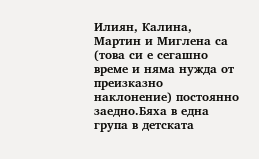Илиян, Калина, Мартин и Миглена са (това си е сегашно време и няма нужда от преизказно наклонение) постоянно заедно.Бяха в една група в детската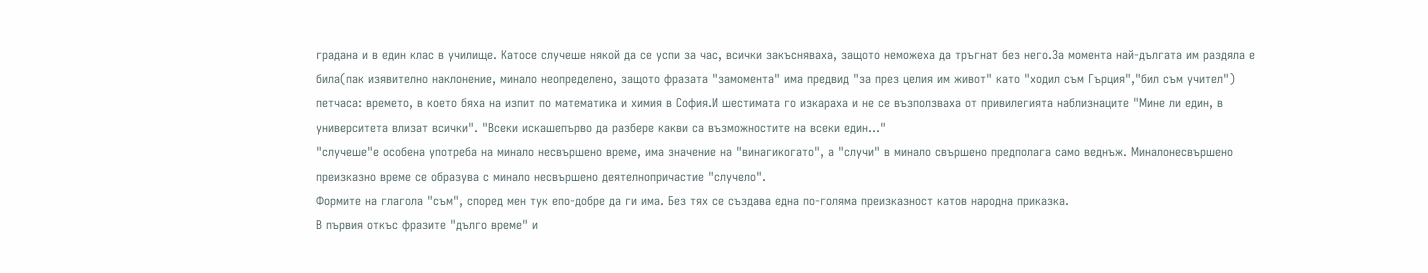градана и в един клас в училище. Катосе случеше някой да се успи за час, всички закъсняваха, защото неможеха да тръгнат без него.За момента най-дългата им раздяла е била(пак изявително наклонение, минало неопределено, защото фразата "замомента" има предвид "за през целия им живот" като "ходил съм Гърция","бил съм учител") петчаса: времето, в което бяха на изпит по математика и химия в София.И шестимата го изкараха и не се възползваха от привилегията наблизнаците "Мине ли един, в университета влизат всички". "Всеки искашепърво да разбере какви са възможностите на всеки един..."
"случеше"е особена употреба на минало несвършено време, има значение на "винагикогато", а "случи" в минало свършено предполага само веднъж. Миналонесвършено преизказно време се образува с минало несвършено деятелнопричастие "случело".
Формите на глагола "съм", според мен тук епо-добре да ги има. Без тях се създава една по-голяма преизказност катов народна приказка.
В първия откъс фразите "дълго време" и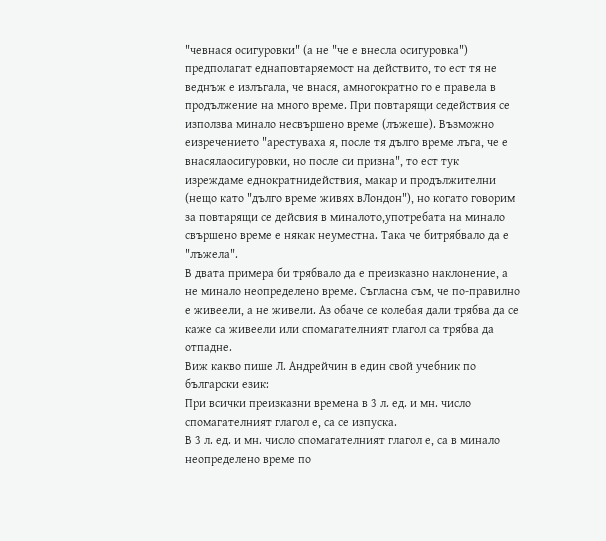"чевнася осигуровки" (а не "че е внесла осигуровка") предполагат еднаповтаряемост на действито, то ест тя не веднъж е излъгала, че внася, амногократно го е правела в продължение на много време. При повтарящи седействия се използва минало несвършено време (лъжеше). Възможно еизречението "арестуваха я, после тя дълго време лъга, че е внасялаосигуровки, но после си призна", то ест тук изреждаме еднократнидействия, макар и продължителни (нещо като "дълго време живях вЛондон"), но когато говорим за повтарящи се дейсвия в миналото,употребата на минало свършено време е някак неуместна. Така че битрябвало да е "лъжела".
В двата примера би трябвало да е преизказно наклонение, а не минало неопределено време. Съгласна съм, че по-правилно е живеели, а не живели. Аз обаче се колебая дали трябва да се каже са живеели или спомагателният глагол са трябва да отпадне.
Виж какво пише Л. Андрейчин в един свой учебник по български език:
При всички преизказни времена в 3 л. ед. и мн. число спомагателният глагол е, са се изпуска.
В 3 л. ед. и мн. число спомагателният глагол е, са в минало неопределено време по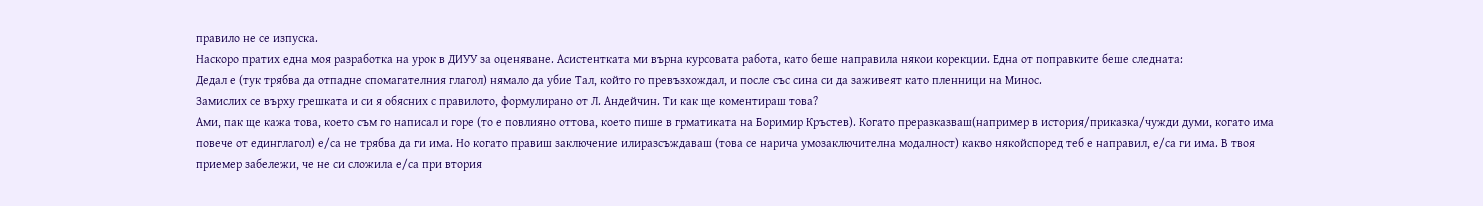правило не се изпуска.
Наскоро пратих една моя разработка на урок в ДИУУ за оценяване. Асистентката ми върна курсовата работа, като беше направила някои корекции. Една от поправките беше следната:
Дедал е (тук трябва да отпадне спомагателния глагол) нямало да убие Тал, който го превъзхождал, и после със сина си да заживеят като пленници на Минос.
Замислих се върху грешката и си я обясних с правилото, формулирано от Л. Андейчин. Ти как ще коментираш това?
Ами, пак ще кажа това, което съм го написал и горе (то е повлияно оттова, което пише в грматиката на Боримир Кръстев). Когато преразказваш(например в история/приказка/чужди думи, когато има повече от единглагол) е/са не трябва да ги има. Но когато правиш заключение илиразсъждаваш (това се нарича умозаключителна модалност) какво някойспоред теб е направил, е/са ги има. В твоя приемер забележи, че не си сложила е/са при втория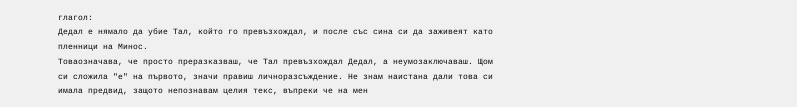глагол:
Дедал е нямало да убие Тал, който го превъзхождал, и после със сина си да заживеят като пленници на Минос.
Товаозначава, че просто преразказваш, че Тал превъзхождал Дедал, а неумозаключаваш. Щом си сложила "е" на първото, значи правиш личноразсъждение. Не знам наистана дали това си имала предвид, защото непознавам целия текс, въпреки че на мен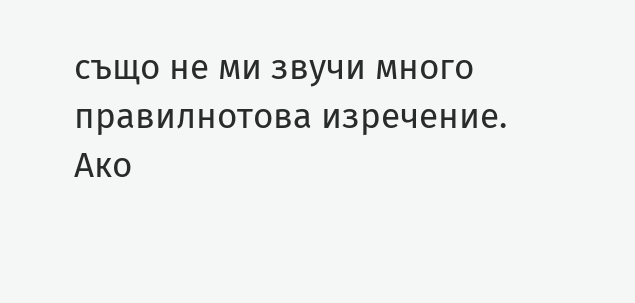също не ми звучи много правилнотова изречение. Ако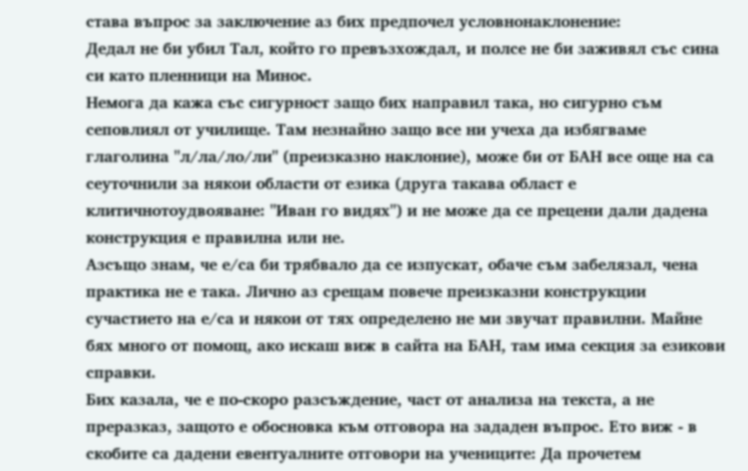става въпрос за заключение аз бих предпочел условнонаклонение:
Дедал не би убил Тал, който го превъзхождал, и полсе не би заживял със сина си като пленници на Минос.
Немога да кажа със сигурност защо бих направил така, но сигурно съм сеповлиял от училище. Там незнайно защо все ни учеха да избягваме глаголина "л/ла/ло/ли" (преизказно наклоние), може би от БАН все още на са сеуточнили за някои области от езика (друга такава област е клитичнотоудвояване: "Иван го видях") и не може да се прецени дали дадена конструкция е правилна или не.
Азсъщо знам, че е/са би трябвало да се изпускат, обаче съм забелязал, чена практика не е така. Лично аз срещам повече преизказни конструкции сучастието на е/са и някои от тях определено не ми звучат правилни. Майне бях много от помощ, ако искаш виж в сайта на БАН, там има секция за езикови справки.
Бих казала, че е по-скоро разсъждение, част от анализа на текста, а не преразказ, защото е обосновка към отговора на зададен въпрос. Ето виж - в скобите са дадени евентуалните отговори на учениците: Да прочетем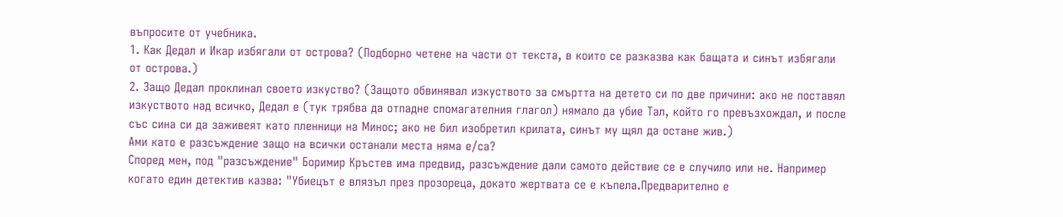въпросите от учебника.
1. Как Дедал и Икар избягали от острова? (Подборно четене на части от текста, в които се разказва как бащата и синът избягали от острова.)
2. Защо Дедал проклинал своето изкуство? (Защото обвинявал изкуството за смъртта на детето си по две причини: ако не поставял изкуството над всичко, Дедал е (тук трябва да отпадне спомагателния глагол) нямало да убие Тал, който го превъзхождал, и после със сина си да заживеят като пленници на Минос; ако не бил изобретил крилата, синът му щял да остане жив.)
Ами като е разсъждение защо на всички останали места няма е/са?
Според мен, под "разсъждение" Боримир Кръстев има предвид, разсъждение дали самото действие се е случило или не. Например когато един детектив казва: "Убиецът е влязъл през прозореца, докато жертвата се е къпела.Предварително е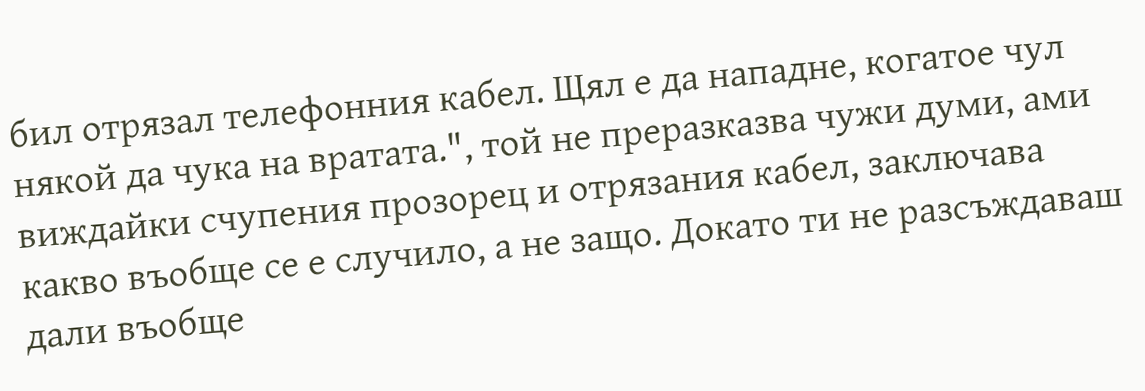бил отрязал телефонния кабел. Щял е да нападне, когатое чул някой да чука на вратата.", той не преразказва чужи думи, ами виждайки счупения прозорец и отрязания кабел, заключава какво въобще се е случило, а не защо. Докато ти не разсъждаваш дали въобще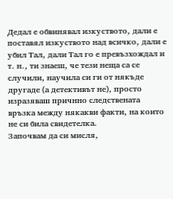Дедал е обвинявал изкуството, дали е поставял изкуството над всичко, дали е убил Тал, дали Тал го е превъзхождал и т. н., ти знаеш, че тези неща са се случили, научила си ги от някъде другаде (а детективът не), просто изразяваш причнно следствената връзка между някакви факти, на които не си била свидетелка.
Започвам да си мисля,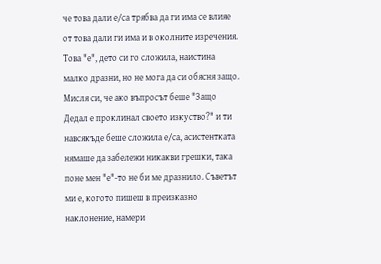че това дали е/са трябва да ги има се влияе от това дали ги има и в околните изречения. Това "е", дето си го сложила, наистина малко дразни, но не мога да си обясня защо. Мисля си, че ако въпросът беше "Защо Дедал е проклинал своето изкуство?" и ти навсякъде беше сложила е/са, асистентката нямаше да забележи никакви грешки, така поне мен "е"-то не би ме дразнило. Съветът ми е, когото пишеш в преизказно наклонение, намери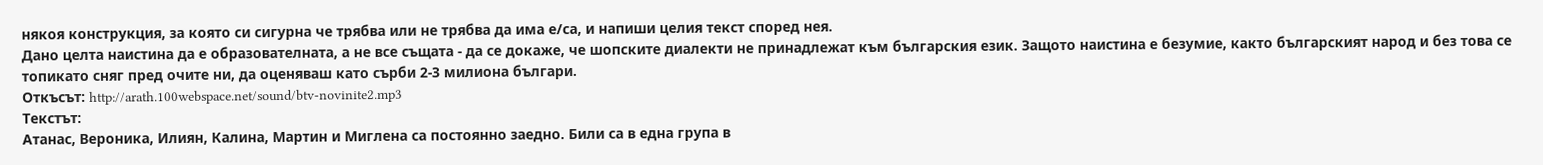някоя конструкция, за която си сигурна че трябва или не трябва да има е/са, и напиши целия текст според нея.
Дано целта наистина да е образователната, а не все същата - да се докаже, че шопските диалекти не принадлежат към българския език. Защото наистина е безумие, както българският народ и без това се топикато сняг пред очите ни, да оценяваш като сърби 2-3 милиона българи.
Откъсът: http://arath.100webspace.net/sound/btv-novinite2.mp3
Текстът:
Атанас, Вероника, Илиян, Калина, Мартин и Миглена са постоянно заедно. Били са в една група в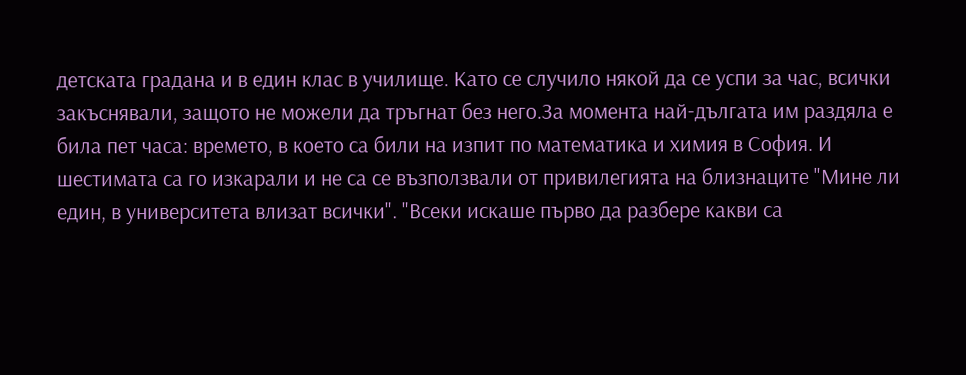детската градана и в един клас в училище. Като се случило някой да се успи за час, всички закъснявали, защото не можели да тръгнат без него.За момента най-дългата им раздяла е била пет часа: времето, в което са били на изпит по математика и химия в София. И шестимата са го изкарали и не са се възползвали от привилегията на близнаците "Мине ли един, в университета влизат всички". "Всеки искаше първо да разбере какви са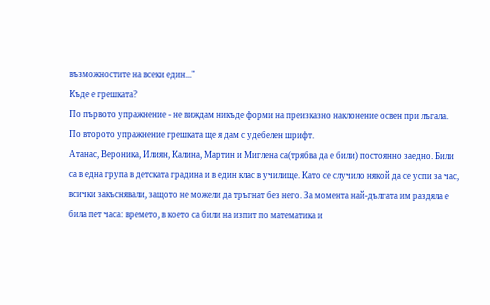възможностите на всеки един..."
Къде е грешката?
По първото упражнение - не виждам никъде форми на преизказно наклонение освен при лъгала.
По второто упражнение грешката ще я дам с удебелен шрифт.
Атанас, Вероника, Илиян, Калина, Мартин и Миглена са(трябва да е били) постоянно заедно. Били са в една група в детската градина и в един клас в училище. Като се случило някой да се успи за час, всички закъснявали, защото не можели да тръгнат без него. За момента най-дългата им раздяла е била пет часа: времето, в което са били на изпит по математика и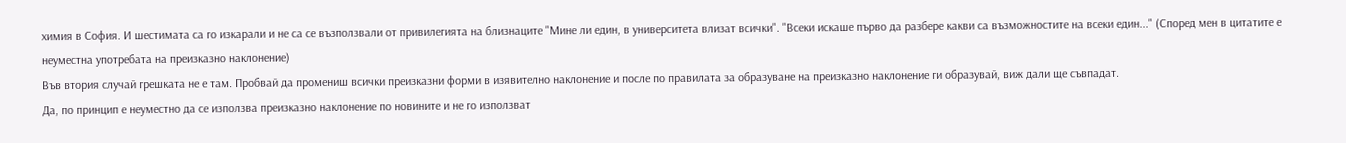химия в София. И шестимата са го изкарали и не са се възползвали от привилегията на близнаците "Мине ли един, в университета влизат всички". "Всеки искаше първо да разбере какви са възможностите на всеки един..." (Според мен в цитатите е неуместна употребата на преизказно наклонение)
Във втория случай грешката не е там. Пробвай да промениш всички преизказни форми в изявително наклонение и после по правилата за образуване на преизказно наклонение ги образувай, виж дали ще съвпадат.
Да, по принцип е неуместно да се използва преизказно наклонение по новините и не го използват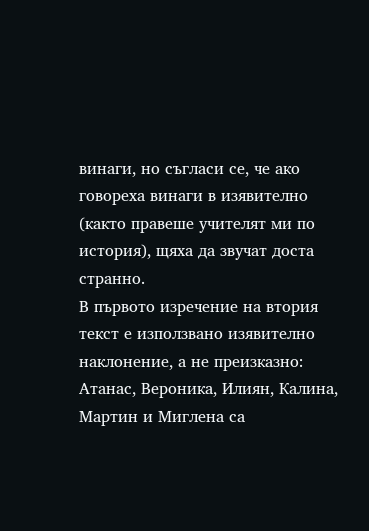винаги, но съгласи се, че ако говореха винаги в изявително (както правеше учителят ми по история), щяха да звучат доста странно.
В първото изречение на втория текст е използвано изявително наклонение, а не преизказно:
Атанас, Вероника, Илиян, Калина, Мартин и Миглена са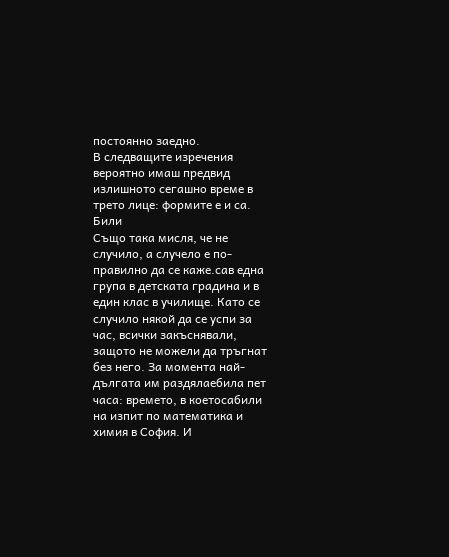постоянно заедно.
В следващите изречения вероятно имаш предвид излишното сегашно време в трето лице: формите е и са.
Били
Също така мисля, че не случило, а случело е по-правилно да се каже.сав една група в детската градина и в един клас в училище. Като се случило някой да се успи за час, всички закъснявали, защото не можели да тръгнат без него. За момента най-дългата им раздялаебила пет часа: времето, в коетосабили на изпит по математика и химия в София. И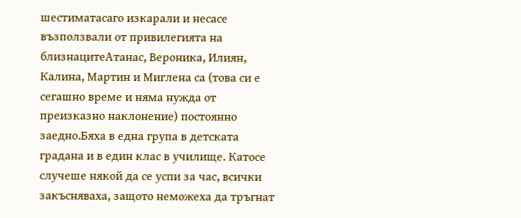шестиматасаго изкарали и несасе възползвали от привилегията на близнацитеАтанас, Вероника, Илиян, Калина, Мартин и Миглена са (това си е сегашно време и няма нужда от преизказно наклонение) постоянно заедно.Бяха в една група в детската градана и в един клас в училище. Катосе случеше някой да се успи за час, всички закъсняваха, защото неможеха да тръгнат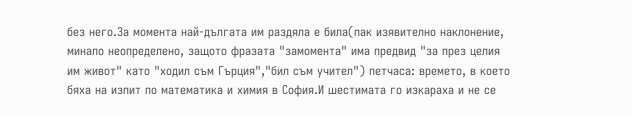без него.За момента най-дългата им раздяла е била(пак изявително наклонение, минало неопределено, защото фразата "замомента" има предвид "за през целия им живот" като "ходил съм Гърция","бил съм учител") петчаса: времето, в което бяха на изпит по математика и химия в София.И шестимата го изкараха и не се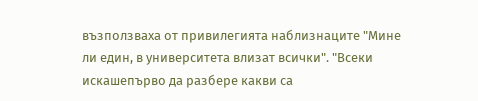възползваха от привилегията наблизнаците "Мине ли един, в университета влизат всички". "Всеки искашепърво да разбере какви са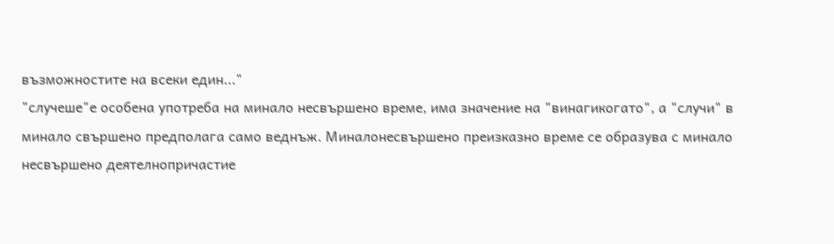възможностите на всеки един..."
"случеше"е особена употреба на минало несвършено време, има значение на "винагикогато", а "случи" в минало свършено предполага само веднъж. Миналонесвършено преизказно време се образува с минало несвършено деятелнопричастие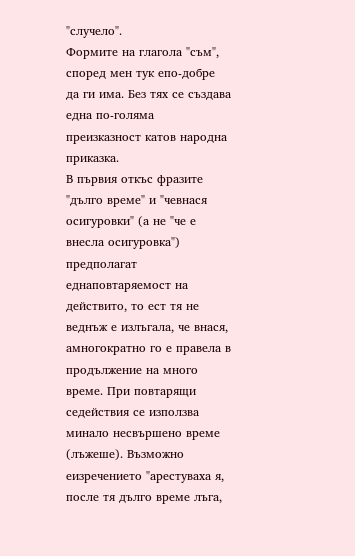"случело".
Формите на глагола "съм", според мен тук епо-добре да ги има. Без тях се създава една по-голяма преизказност катов народна приказка.
В първия откъс фразите "дълго време" и "чевнася осигуровки" (а не "че е внесла осигуровка") предполагат еднаповтаряемост на действито, то ест тя не веднъж е излъгала, че внася, амногократно го е правела в продължение на много време. При повтарящи седействия се използва минало несвършено време (лъжеше). Възможно еизречението "арестуваха я, после тя дълго време лъга,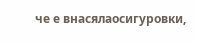че е внасялаосигуровки,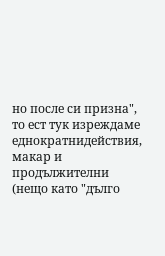но после си призна", то ест тук изреждаме еднократнидействия, макар и продължителни (нещо като "дълго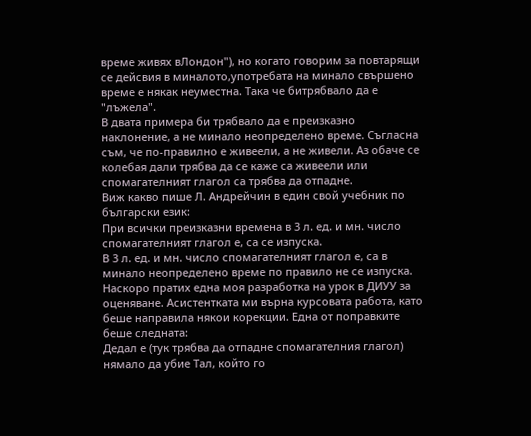време живях вЛондон"), но когато говорим за повтарящи се дейсвия в миналото,употребата на минало свършено време е някак неуместна. Така че битрябвало да е "лъжела".
В двата примера би трябвало да е преизказно наклонение, а не минало неопределено време. Съгласна съм, че по-правилно е живеели, а не живели. Аз обаче се колебая дали трябва да се каже са живеели или спомагателният глагол са трябва да отпадне.
Виж какво пише Л. Андрейчин в един свой учебник по български език:
При всички преизказни времена в 3 л. ед. и мн. число спомагателният глагол е, са се изпуска.
В 3 л. ед. и мн. число спомагателният глагол е, са в минало неопределено време по правило не се изпуска.
Наскоро пратих една моя разработка на урок в ДИУУ за оценяване. Асистентката ми върна курсовата работа, като беше направила някои корекции. Една от поправките беше следната:
Дедал е (тук трябва да отпадне спомагателния глагол) нямало да убие Тал, който го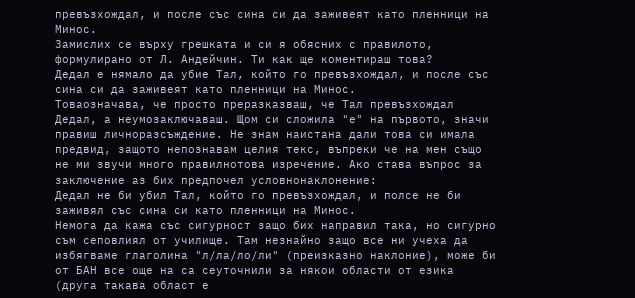превъзхождал, и после със сина си да заживеят като пленници на Минос.
Замислих се върху грешката и си я обясних с правилото, формулирано от Л. Андейчин. Ти как ще коментираш това?
Дедал е нямало да убие Тал, който го превъзхождал, и после със сина си да заживеят като пленници на Минос.
Товаозначава, че просто преразказваш, че Тал превъзхождал Дедал, а неумозаключаваш. Щом си сложила "е" на първото, значи правиш личноразсъждение. Не знам наистана дали това си имала предвид, защото непознавам целия текс, въпреки че на мен също не ми звучи много правилнотова изречение. Ако става въпрос за заключение аз бих предпочел условнонаклонение:
Дедал не би убил Тал, който го превъзхождал, и полсе не би заживял със сина си като пленници на Минос.
Немога да кажа със сигурност защо бих направил така, но сигурно съм сеповлиял от училище. Там незнайно защо все ни учеха да избягваме глаголина "л/ла/ло/ли" (преизказно наклоние), може би от БАН все още на са сеуточнили за някои области от езика (друга такава област е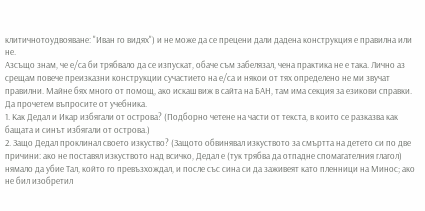клитичнотоудвояване: "Иван го видях") и не може да се прецени дали дадена конструкция е правилна или не.
Азсъщо знам, че е/са би трябвало да се изпускат, обаче съм забелязал, чена практика не е така. Лично аз срещам повече преизказни конструкции сучастието на е/са и някои от тях определено не ми звучат правилни. Майне бях много от помощ, ако искаш виж в сайта на БАН, там има секция за езикови справки.
Да прочетем въпросите от учебника.
1. Как Дедал и Икар избягали от острова? (Подборно четене на части от текста, в които се разказва как бащата и синът избягали от острова.)
2. Защо Дедал проклинал своето изкуство? (Защото обвинявал изкуството за смъртта на детето си по две причини: ако не поставял изкуството над всичко, Дедал е (тук трябва да отпадне спомагателния глагол) нямало да убие Тал, който го превъзхождал, и после със сина си да заживеят като пленници на Минос; ако не бил изобретил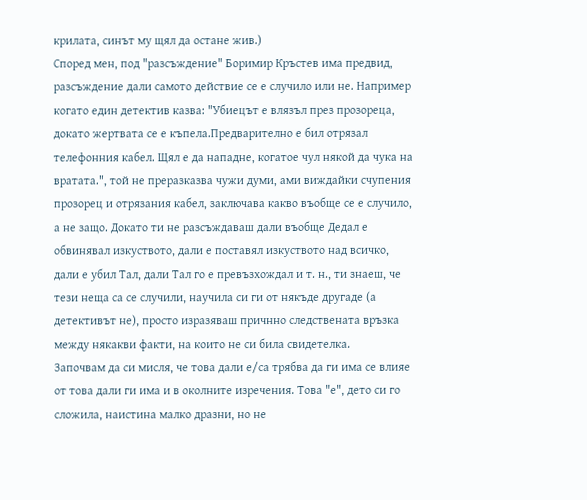крилата, синът му щял да остане жив.)
Според мен, под "разсъждение" Боримир Кръстев има предвид, разсъждение дали самото действие се е случило или не. Например когато един детектив казва: "Убиецът е влязъл през прозореца, докато жертвата се е къпела.Предварително е бил отрязал телефонния кабел. Щял е да нападне, когатое чул някой да чука на вратата.", той не преразказва чужи думи, ами виждайки счупения прозорец и отрязания кабел, заключава какво въобще се е случило, а не защо. Докато ти не разсъждаваш дали въобще Дедал е обвинявал изкуството, дали е поставял изкуството над всичко, дали е убил Тал, дали Тал го е превъзхождал и т. н., ти знаеш, че тези неща са се случили, научила си ги от някъде другаде (а детективът не), просто изразяваш причнно следствената връзка между някакви факти, на които не си била свидетелка.
Започвам да си мисля, че това дали е/са трябва да ги има се влияе от това дали ги има и в околните изречения. Това "е", дето си го сложила, наистина малко дразни, но не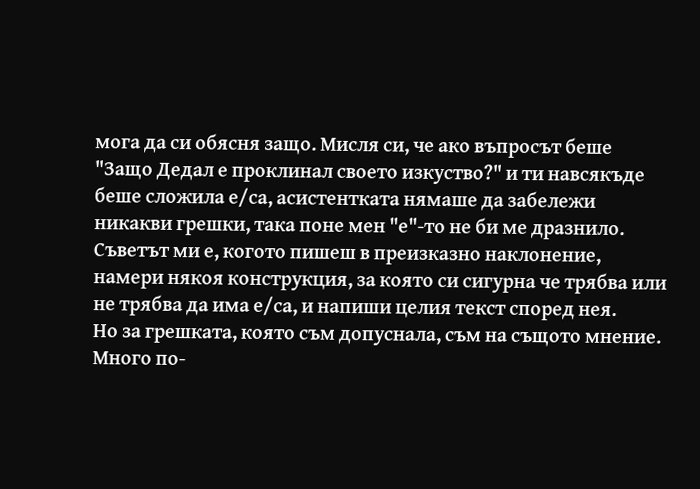мога да си обясня защо. Мисля си, че ако въпросът беше "Защо Дедал е проклинал своето изкуство?" и ти навсякъде беше сложила е/са, асистентката нямаше да забележи никакви грешки, така поне мен "е"-то не би ме дразнило. Съветът ми е, когото пишеш в преизказно наклонение, намери някоя конструкция, за която си сигурна че трябва или не трябва да има е/са, и напиши целия текст според нея.
Но за грешката, която съм допуснала, съм на същото мнение. Много по-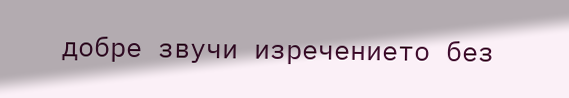добре звучи изречението без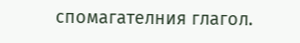спомагателния глагол.